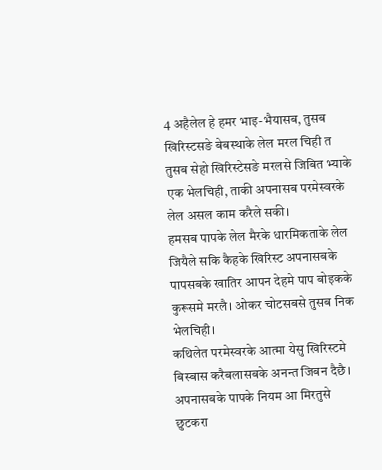4 अहैलेल हे हमर भाइ-भैयासब, तुसब खिरिस्टसङे बेबस्थाके लेल मरल चिही त तुसब सेहो खिरिस्टेसङे मरलसे जिबित भ्याके एक भेलचिही, ताकी अपनासब परमेस्वरके लेल असल काम करैले सकी।
हमसब पापके लेल मैरके धारमिकताके लेल जियैले सकि कैहके खिरिस्ट अपनासबके पापसबके खातिर आपन देहमे पाप बोइकके कुरूसमे मरलै। ओकर चोटसबसे तुसब निक भेलचिही।
कथिलेत परमेस्वरके आत्मा येसु खिरिस्टमे बिस्बास करैबलासबके अनन्त जिबन दैछै। अपनासबके पापके नियम आ मिरतुसे छुटकरा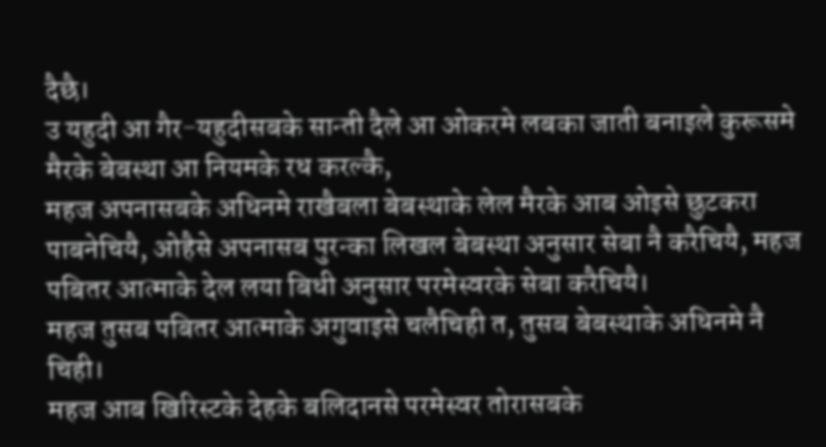दैछै।
उ यहुदी आ गैर-यहुदीसबके सान्ती दैले आ ओकरमे लबका जाती बनाइले कुरूसमे मैरके बेबस्था आ नियमके रध करल्कै,
महज अपनासबके अधिनमे राखैबला बेबस्थाके लेल मैरके आब ओइसे छुटकरा पाबनेचियै, ओहैसे अपनासब पुरन्का लिखल बेबस्था अनुसार सेबा नै करैचियै, महज पबितर आत्माके देल लया बिधी अनुसार परमेस्वरके सेबा करैचियै।
महज तुसब पबितर आत्माके अगुवाइसे चलैचिही त, तुसब बेबस्थाके अधिनमे नै चिही।
महज आब खिरिस्टके देहके बलिदानसे परमेस्वर तोरासबके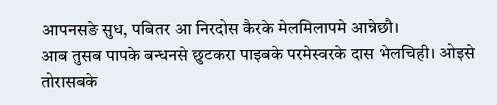आपनसङे सुध, पबितर आ निरदोस कैरके मेलमिलापमे आन्नेछौ।
आब तुसब पापके बन्धनसे छुटकरा पाइबके परमेस्वरके दास भेलचिही। ओइसे तोरासबके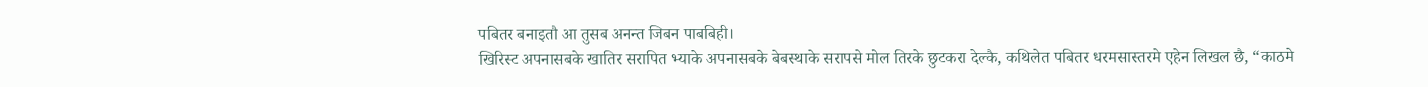पबितर बनाइतौ आ तुसब अनन्त जिबन पाबबिही।
खिरिस्ट अपनासबके खातिर सरापित भ्याके अपनासबके बेबस्थाके सरापसे मोल तिरके छुटकरा देल्कै, कथिलेत पबितर धरमसास्तरमे एहेन लिखल छै, “काठमे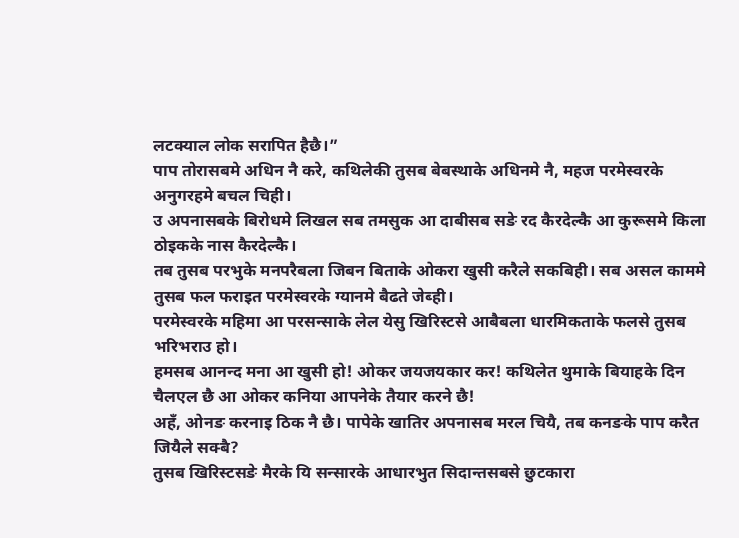लटक्याल लोक सरापित हैछै।”
पाप तोरासबमे अधिन नै करे, कथिलेकी तुसब बेबस्थाके अधिनमे नै, महज परमेस्वरके अनुगरहमे बचल चिही।
उ अपनासबके बिरोधमे लिखल सब तमसुक आ दाबीसब सङे रद कैरदेल्कै आ कुरूसमे किला ठोइकके नास कैरदेल्कै।
तब तुसब परभुके मनपरैबला जिबन बिताके ओकरा खुसी करैले सकबिही। सब असल काममे तुसब फल फराइत परमेस्वरके ग्यानमे बैढते जेब्ही।
परमेस्वरके महिमा आ परसन्साके लेल येसु खिरिस्टसे आबैबला धारमिकताके फलसे तुसब भरिभराउ हो।
हमसब आनन्द मना आ खुसी हो! ओकर जयजयकार कर! कथिलेत थुमाके बियाहके दिन चैलएल छै आ ओकर कनिया आपनेके तैयार करने छै!
अहँ, ओनङ करनाइ ठिक नै छै। पापेके खातिर अपनासब मरल चियै, तब कनङके पाप करैत जियैले सक्बै?
तुसब खिरिस्टसङे मैरके यि सन्सारके आधारभुत सिदान्तसबसे छुटकारा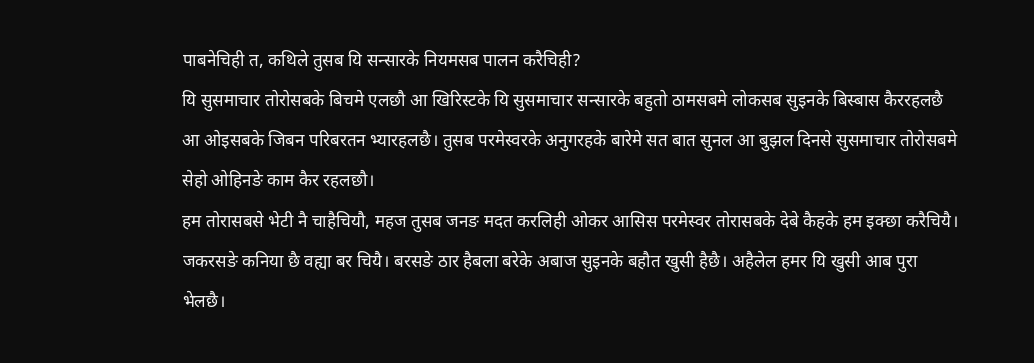पाबनेचिही त, कथिले तुसब यि सन्सारके नियमसब पालन करैचिही?
यि सुसमाचार तोरोसबके बिचमे एलछौ आ खिरिस्टके यि सुसमाचार सन्सारके बहुतो ठामसबमे लोकसब सुइनके बिस्बास कैररहलछै आ ओइसबके जिबन परिबरतन भ्यारहलछै। तुसब परमेस्वरके अनुगरहके बारेमे सत बात सुनल आ बुझल दिनसे सुसमाचार तोरोसबमे सेहो ओहिनङे काम कैर रहलछौ।
हम तोरासबसे भेटी नै चाहैचियौ, महज तुसब जनङ मदत करलिही ओकर आसिस परमेस्वर तोरासबके देबे कैहके हम इक्छा करैचियै।
जकरसङे कनिया छै वह्या बर चियै। बरसङे ठार हैबला बरेके अबाज सुइनके बहौत खुसी हैछै। अहैलेल हमर यि खुसी आब पुरा भेलछै।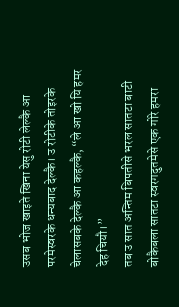उसब भोज खाइते खिना येसु रोटी लेल्कै आ परमेस्वरके धन्यबाद देल्कै। उ रोटीके तोइरके चेलासबके देल्कै आ कहल्कै, “ले आ खो यि हमर देह चियौ।”
तब उ सात अन्तिम बिपतीसे भरल सातटा बाटी बोकैबला सातटा स्वरगदुतमेसे एक गोरे हमरा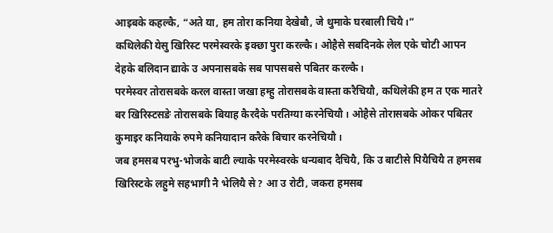आइबके कहल्कै, “अते या, हम तोरा कनिया देखेबौ, जे थुमाके घरबाली चियै।”
कथिलेकी येसु खिरिस्ट परमेस्वरके इक्छा पुरा करल्कै। ओहैसे सबदिनके लेल एके चोटी आपन देहके बलिदान द्याके उ अपनासबके सब पापसबसे पबितर करल्कै।
परमेस्वर तोरासबके करल वास्ता जखा हम्हु तोरासबके वास्ता करैचियौ, कथिलेकी हम त एक मातरे बर खिरिस्टसङे तोरासबके बियाह कैरदैके परतिग्या करनेचियौ। ओहैसे तोरासबके ओकर पबितर कुमाइर कनियाके रुपमे कनियादान करैके बिचार करनेचियौ।
जब हमसब परभु-भोजके बाटी ल्याके परमेस्वरके धन्यबाद दैचियै, कि उ बाटीसे पियैचियै त हमसब खिरिस्टके लहुमे सहभागी नै भेलियै से? आ उ रोटी, जकरा हमसब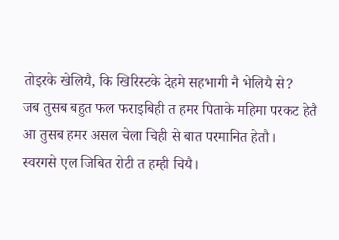तोइरके खेलियै, कि खिरिस्टके देहमे सहभागी नै भेलियै से?
जब तुसब बहुत फल फराइबिही त हमर पिताके महिमा परकट हेतै आ तुसब हमर असल चेला चिही से बात परमानित हेतौ।
स्वरगसे एल जिबित रोटी त हम्ही चियै।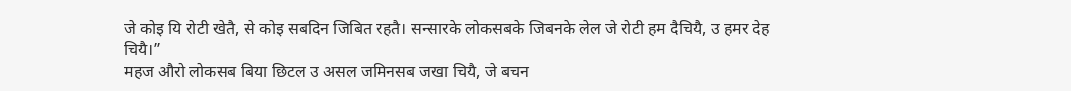जे कोइ यि रोटी खेतै, से कोइ सबदिन जिबित रहतै। सन्सारके लोकसबके जिबनके लेल जे रोटी हम दैचियै, उ हमर देह चियै।”
महज औरो लोकसब बिया छिटल उ असल जमिनसब जखा चियै, जे बचन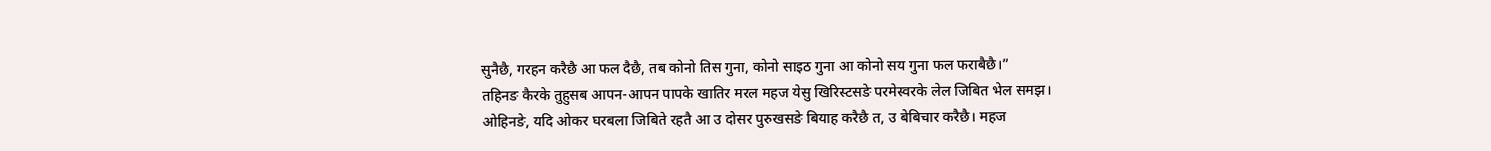सुनैछै, गरहन करैछै आ फल दैछै, तब कोनो तिस गुना, कोनो साइठ गुना आ कोनो सय गुना फल फराबैछै।”
तहिनङ कैरके तुहुसब आपन-आपन पापके खातिर मरल महज येसु खिरिस्टसङे परमेस्वरके लेल जिबित भेल समझ।
ओहिनङे, यदि ओकर घरबला जिबिते रहतै आ उ दोसर पुरुखसङे बियाह करैछै त, उ बेबिचार करैछै। महज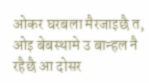ओकर घरबला मैरजाइछै त, ओइ बेबस्थामे उ बान्हल नै रहैछै आ दोसर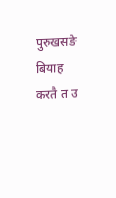पुरुखसङे बियाह करतै त उ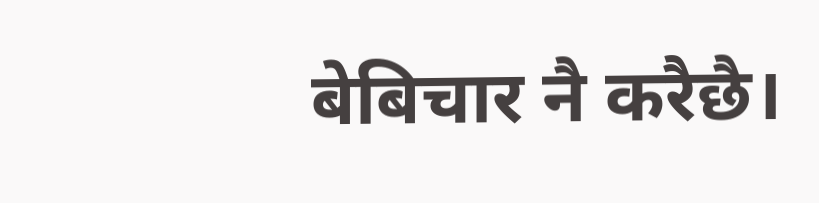बेबिचार नै करैछै।